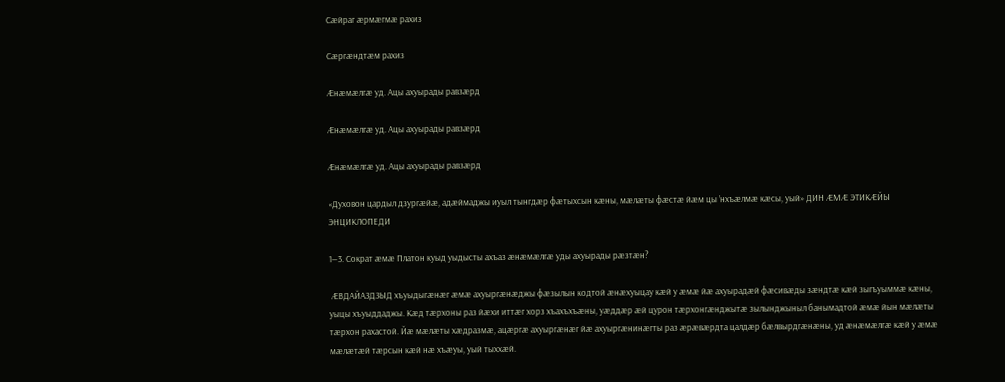Сӕйраг ӕрмӕгмӕ рахиз

Сӕргӕндтӕм рахиз

Ӕнӕмӕлгӕ уд. Ацы ахуырады равзӕрд

Ӕнӕмӕлгӕ уд. Ацы ахуырады равзӕрд

Ӕнӕмӕлгӕ уд. Ацы ахуырады равзӕрд

«Духовон цардыл дзургӕйӕ, адӕймаджы иуыл тынгдӕр фӕтыхсын кӕны, мӕлӕты фӕстӕ йӕм цы ’нхъӕлмӕ кӕсы, уый» ДИН ӔМӔ ЭТИКӔЙЫ ЭНЦИКЛОПЕДИ

1—3. Сократ ӕмӕ Платон куыд уыдысты ахъаз ӕнӕмӕлгӕ уды ахуырады рӕзтӕн?

 ӔВДАЙАЗДЗЫД хъуыдыгӕнӕг ӕмӕ ахуыргӕнӕджы фӕзылын кодтой ӕнӕхуыцау кӕй у ӕмӕ йӕ ахуырадӕй фӕсивӕды зӕндтӕ кӕй зыгъуыммӕ кӕны, уыцы хъуыддаджы. Кӕд тӕрхоны раз йӕхи иттӕг хорз хъахъхъӕны, уӕддӕр ӕй цурон тӕрхонгӕнджытӕ зылынджыныл банымадтой ӕмӕ йын мӕлӕты тӕрхон рахастой. Йӕ мӕлӕты хӕдразмӕ, ацӕргӕ ахуыргӕнӕг йӕ ахуыргӕнинӕгты раз ӕрӕвӕрдта цалдӕр бӕлвырдгӕнӕны, уд ӕнӕмӕлгӕ кӕй у ӕмӕ мӕлӕтӕй тӕрсын кӕй нӕ хъӕуы, уый тыххӕй.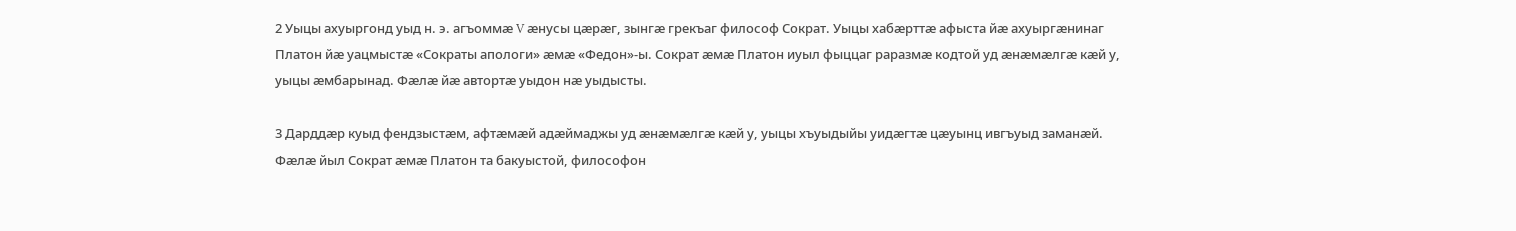2 Уыцы ахуыргонд уыд н. э. агъоммӕ V ӕнусы цӕрӕг, зынгӕ грекъаг философ Сократ. Уыцы хабӕрттӕ афыста йӕ ахуыргӕнинаг Платон йӕ уацмыстӕ «Сократы апологи» ӕмӕ «Федон»-ы. Сократ ӕмӕ Платон иуыл фыццаг раразмӕ кодтой уд ӕнӕмӕлгӕ кӕй у, уыцы ӕмбарынад. Фӕлӕ йӕ автортӕ уыдон нӕ уыдысты.

3 Дарддӕр куыд фендзыстӕм, афтӕмӕй адӕймаджы уд ӕнӕмӕлгӕ кӕй у, уыцы хъуыдыйы уидӕгтӕ цӕуынц ивгъуыд заманӕй. Фӕлӕ йыл Сократ ӕмӕ Платон та бакуыстой, философон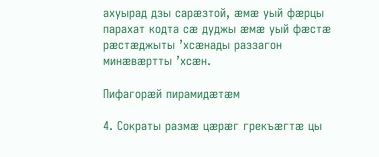ахуырад дзы сарӕзтой, ӕмӕ уый фӕрцы парахат кодта сӕ дуджы ӕмӕ уый фӕстӕ рӕстӕджыты ’хсӕнады раззагон минӕвӕртты ’хсӕн.

Пифагорӕй пирамидӕтӕм

4. Сократы размӕ цӕрӕг грекъӕгтӕ цы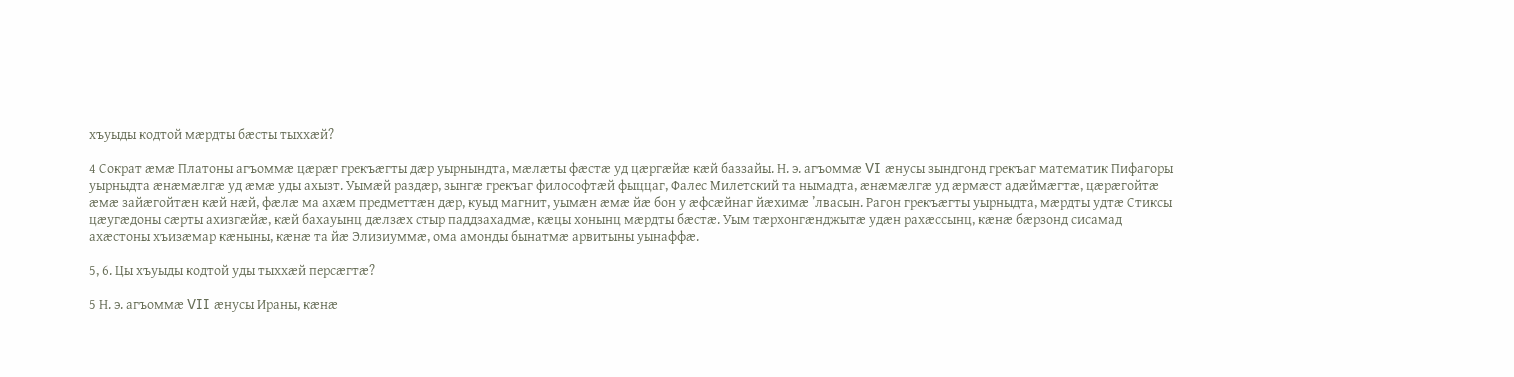хъуыды кодтой мӕрдты бӕсты тыххӕй?

4 Сократ ӕмӕ Платоны агъоммӕ цӕрӕг грекъӕгты дӕр уырнындта, мӕлӕты фӕстӕ уд цӕргӕйӕ кӕй баззайы. Н. э. агъоммӕ VI ӕнусы зындгонд грекъаг математик Пифагоры уырныдта ӕнӕмӕлгӕ уд ӕмӕ уды ахызт. Уымӕй раздӕр, зынгӕ грекъаг философтӕй фыццаг, Фалес Милетский та нымадта, ӕнӕмӕлгӕ уд ӕрмӕст адӕймӕгтӕ, цӕрӕгойтӕ ӕмӕ зайӕгойтӕн кӕй нӕй, фӕлӕ ма ахӕм предметтӕн дӕр, куыд магнит, уымӕн ӕмӕ йӕ бон у ӕфсӕйнаг йӕхимӕ ’лвасын. Рагон грекъӕгты уырныдта, мӕрдты удтӕ Стиксы цӕугӕдоны сӕрты ахизгӕйӕ, кӕй бахауынц дӕлзӕх стыр паддзахадмӕ, кӕцы хонынц мӕрдты бӕстӕ. Уым тӕрхонгӕнджытӕ удӕн рахӕссынц, кӕнӕ бӕрзонд сисамад ахӕстоны хъизӕмар кӕныны, кӕнӕ та йӕ Элизиуммӕ, ома амонды бынатмӕ арвитыны уынаффӕ.

5, 6. Цы хъуыды кодтой уды тыххӕй персӕгтӕ?

5 Н. э. агъоммӕ VII ӕнусы Ираны, кӕнӕ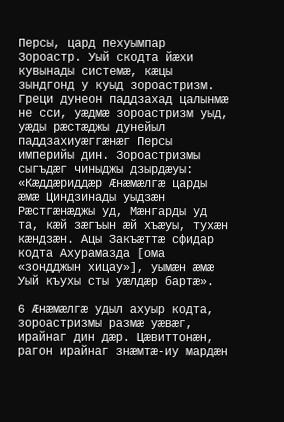Персы, цард пехуымпар Зороастр. Уый скодта йӕхи кувынады системӕ, кӕцы зындгонд у куыд зороастризм. Греци дунеон паддзахад цалынмӕ не сси, уӕдмӕ зороастризм уыд, уӕды рӕстӕджы дунейыл паддзахиуӕггӕнӕг Персы империйы дин. Зороастризмы сыгъдӕг чиныджы дзырдӕуы: «Кӕддӕриддӕр Ӕнӕмӕлгӕ царды ӕмӕ Циндзинады уыдзӕн Рӕстгӕнӕджы уд, Мӕнгарды уд та, кӕй зӕгъын ӕй хъӕуы, тухӕн кӕндзӕн. Ацы Закъӕттӕ сфидар кодта Ахурамазда [ома «зондджын хицау»], уымӕн ӕмӕ Уый къухы сты уӕлдӕр бартӕ».

6 Ӕнӕмӕлгӕ удыл ахуыр кодта, зороастризмы размӕ уӕвӕг, ирайнаг дин дӕр. Цӕвиттонӕн, рагон ирайнаг знӕмтӕ-иу мардӕн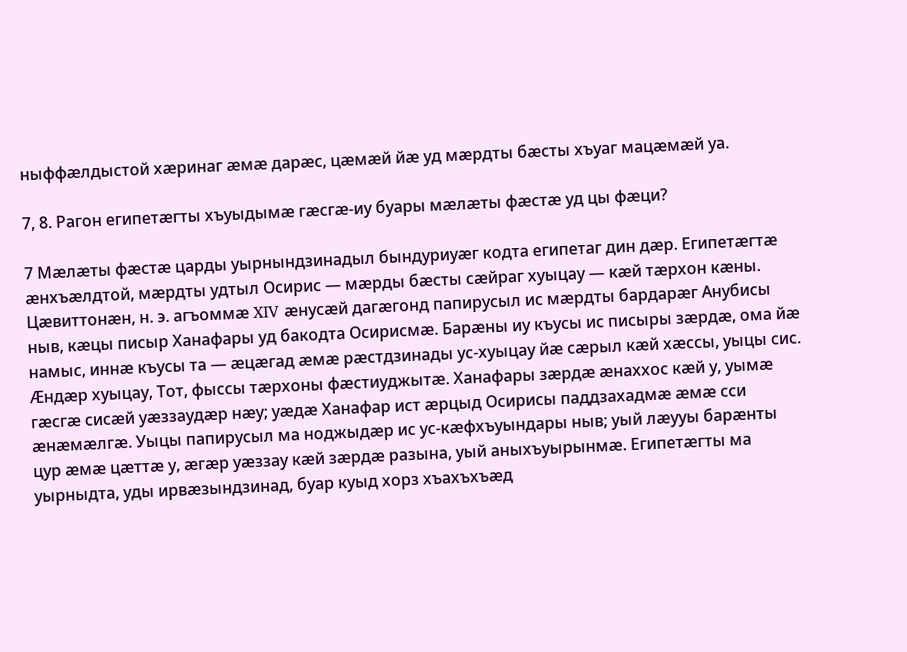ныффӕлдыстой хӕринаг ӕмӕ дарӕс, цӕмӕй йӕ уд мӕрдты бӕсты хъуаг мацӕмӕй уа.

7, 8. Рагон египетӕгты хъуыдымӕ гӕсгӕ-иу буары мӕлӕты фӕстӕ уд цы фӕци?

7 Мӕлӕты фӕстӕ царды уырнындзинадыл бындуриуӕг кодта египетаг дин дӕр. Египетӕгтӕ ӕнхъӕлдтой, мӕрдты удтыл Осирис — мӕрды бӕсты сӕйраг хуыцау — кӕй тӕрхон кӕны. Цӕвиттонӕн, н. э. агъоммӕ XIV ӕнусӕй дагӕгонд папирусыл ис мӕрдты бардарӕг Анубисы ныв, кӕцы писыр Ханафары уд бакодта Осирисмӕ. Барӕны иу къусы ис писыры зӕрдӕ, ома йӕ намыс, иннӕ къусы та — ӕцӕгад ӕмӕ рӕстдзинады ус-хуыцау йӕ сӕрыл кӕй хӕссы, уыцы сис. Ӕндӕр хуыцау, Тот, фыссы тӕрхоны фӕстиуджытӕ. Ханафары зӕрдӕ ӕнаххос кӕй у, уымӕ гӕсгӕ сисӕй уӕззаудӕр нӕу; уӕдӕ Ханафар ист ӕрцыд Осирисы паддзахадмӕ ӕмӕ сси ӕнӕмӕлгӕ. Уыцы папирусыл ма ноджыдӕр ис ус-кӕфхъуындары ныв; уый лӕууы барӕнты цур ӕмӕ цӕттӕ у, ӕгӕр уӕззау кӕй зӕрдӕ разына, уый аныхъуырынмӕ. Египетӕгты ма уырныдта, уды ирвӕзындзинад, буар куыд хорз хъахъхъӕд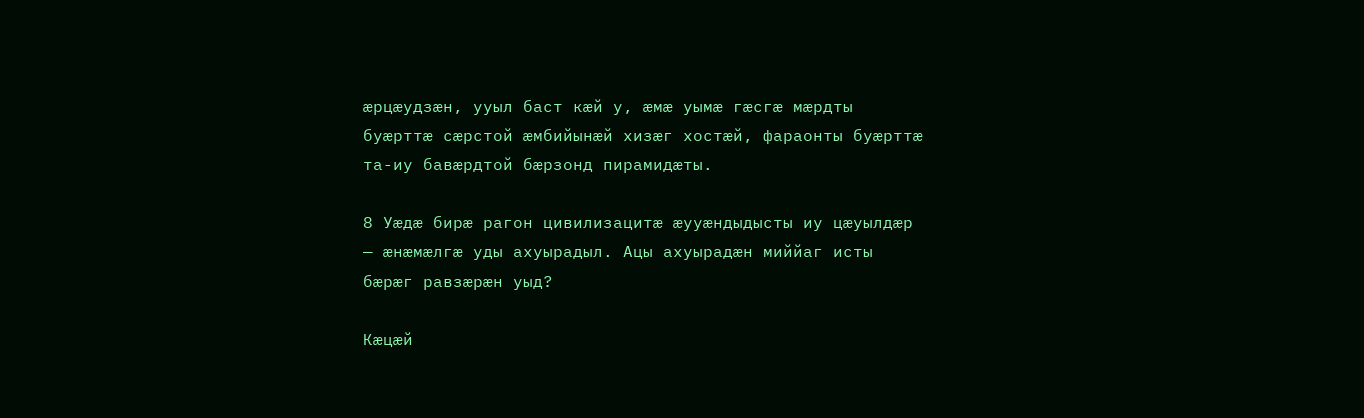ӕрцӕудзӕн, ууыл баст кӕй у, ӕмӕ уымӕ гӕсгӕ мӕрдты буӕрттӕ сӕрстой ӕмбийынӕй хизӕг хостӕй, фараонты буӕрттӕ та-иу бавӕрдтой бӕрзонд пирамидӕты.

8 Уӕдӕ бирӕ рагон цивилизацитӕ ӕууӕндыдысты иу цӕуылдӕр — ӕнӕмӕлгӕ уды ахуырадыл. Ацы ахуырадӕн миййаг исты бӕрӕг равзӕрӕн уыд?

Кӕцӕй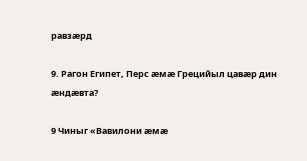равзӕрд

9. Рагон Египет, Перс ӕмӕ Грецийыл цавӕр дин ӕндӕвта?

9 Чиныг «Вавилони ӕмӕ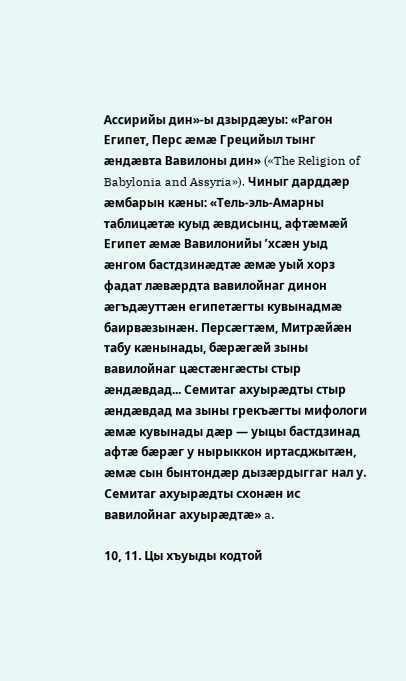Ассирийы дин»-ы дзырдӕуы: «Рагон Египет, Перс ӕмӕ Грецийыл тынг ӕндӕвта Вавилоны дин» («The Religion of Babylonia and Assyria»). Чиныг дарддӕр ӕмбарын кӕны: «Тель-эль-Амарны таблицӕтӕ куыд ӕвдисынц, афтӕмӕй Египет ӕмӕ Вавилонийы ’хсӕн уыд ӕнгом бастдзинӕдтӕ ӕмӕ уый хорз фадат лӕвӕрдта вавилойнаг динон ӕгъдӕуттӕн египетӕгты кувынадмӕ баирвӕзынӕн. Персӕгтӕм, Митрӕйӕн табу кӕнынады, бӕрӕгӕй зыны вавилойнаг цӕстӕнгӕсты стыр ӕндӕвдад... Семитаг ахуырӕдты стыр ӕндӕвдад ма зыны грекъӕгты мифологи ӕмӕ кувынады дӕр — уыцы бастдзинад афтӕ бӕрӕг у нырыккон иртасджытӕн, ӕмӕ сын бынтондӕр дызӕрдыггаг нал у. Семитаг ахуырӕдты схонӕн ис вавилойнаг ахуырӕдтӕ» a.

10, 11. Цы хъуыды кодтой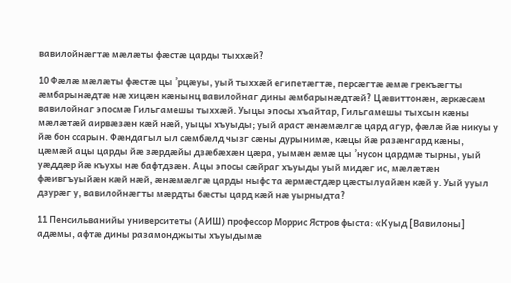вавилойнӕгтӕ мӕлӕты фӕстӕ царды тыххӕй?

10 Фӕлӕ мӕлӕты фӕстӕ цы ’рцӕуы, уый тыххӕй египетӕгтӕ, персӕгтӕ ӕмӕ грекъӕгты ӕмбарынӕдтӕ нӕ хицӕн кӕнынц вавилойнаг дины ӕмбарынӕдтӕй? Цӕвиттонӕн, ӕркӕсӕм вавилойнаг эпосмӕ Гильгамешы тыххӕй. Уыцы эпосы хъайтар, Гильгамешы тыхсын кӕны мӕлӕтӕй аирвӕзӕн кӕй нӕй, уыцы хъуыды; уый араст ӕнӕмӕлгӕ цард агур, фӕлӕ йӕ никуы у йӕ бон ссарын. Фӕндагыл ыл сӕмбӕлд чызг сӕны дурынимӕ, кӕцы йӕ разӕнгард кӕны, цӕмӕй ацы царды йӕ зӕрдӕйы дзӕбӕхӕн цӕра, уымӕн ӕмӕ цы ’нусон цардмӕ тырны, уый уӕддӕр йӕ къухы нӕ бафтдзӕн. Ацы эпосы сӕйраг хъуыды уый мидӕг ис, мӕлӕтӕн фӕивгъуыйӕн кӕй нӕй, ӕнӕмӕлгӕ царды ныфс та ӕрмӕстдӕр цӕстылуайӕн кӕй у. Уый ууыл дзурӕг у, вавилойнӕгты мӕрдты бӕсты цард кӕй нӕ уырныдта?

11 Пенсильванийы университеты (АИШ) профессор Моррис Ястров фыста: «Куыд [Вавилоны] адӕмы, афтӕ дины разамонджыты хъуыдымӕ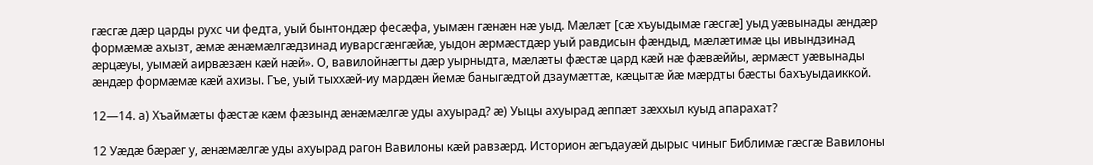гӕсгӕ дӕр царды рухс чи федта, уый бынтондӕр фесӕфа, уымӕн гӕнӕн нӕ уыд. Мӕлӕт [сӕ хъуыдымӕ гӕсгӕ] уыд уӕвынады ӕндӕр формӕмӕ ахызт, ӕмӕ ӕнӕмӕлгӕдзинад иуварсгӕнгӕйӕ, уыдон ӕрмӕстдӕр уый равдисын фӕндыд, мӕлӕтимӕ цы ивындзинад ӕрцӕуы, уымӕй аирвӕзӕн кӕй нӕй». О, вавилойнӕгты дӕр уырныдта, мӕлӕты фӕстӕ цард кӕй нӕ фӕвӕййы, ӕрмӕст уӕвынады ӕндӕр формӕмӕ кӕй ахизы. Гъе, уый тыххӕй-иу мардӕн йемӕ баныгӕдтой дзаумӕттӕ, кӕцытӕ йӕ мӕрдты бӕсты бахъуыдаиккой.

12—14. а) Хъаймӕты фӕстӕ кӕм фӕзынд ӕнӕмӕлгӕ уды ахуырад? ӕ) Уыцы ахуырад ӕппӕт зӕххыл куыд апарахат?

12 Уӕдӕ бӕрӕг у, ӕнӕмӕлгӕ уды ахуырад рагон Вавилоны кӕй равзӕрд. Историон ӕгъдауӕй дырыс чиныг Библимӕ гӕсгӕ Вавилоны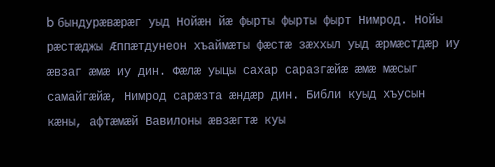b бындурӕвӕрӕг уыд Нойӕн йӕ фырты фырты фырт Нимрод. Нойы рӕстӕджы Ӕппӕтдунеон хъаймӕты фӕстӕ зӕххыл уыд ӕрмӕстдӕр иу ӕвзаг ӕмӕ иу дин. Фӕлӕ уыцы сахар саразгӕйӕ ӕмӕ мӕсыг самайгӕйӕ, Нимрод сарӕзта ӕндӕр дин. Библи куыд хъусын кӕны, афтӕмӕй Вавилоны ӕвзӕгтӕ куы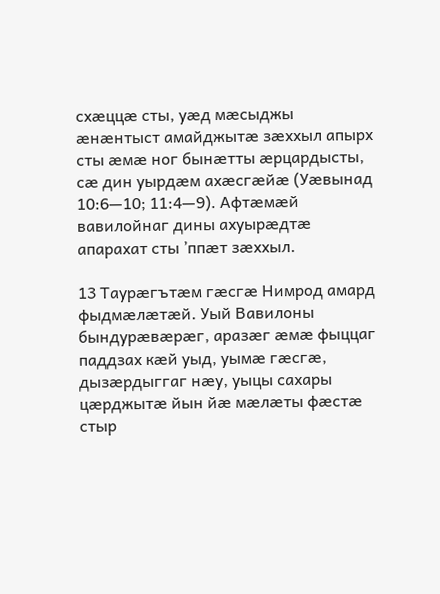схӕццӕ сты, уӕд мӕсыджы ӕнӕнтыст амайджытӕ зӕххыл апырх сты ӕмӕ ног бынӕтты ӕрцардысты, сӕ дин уырдӕм ахӕсгӕйӕ (Уӕвынад 10:6—10; 11:4—9). Афтӕмӕй вавилойнаг дины ахуырӕдтӕ апарахат сты ’ппӕт зӕххыл.

13 Таурӕгътӕм гӕсгӕ Нимрод амард фыдмӕлӕтӕй. Уый Вавилоны бындурӕвӕрӕг, аразӕг ӕмӕ фыццаг паддзах кӕй уыд, уымӕ гӕсгӕ, дызӕрдыггаг нӕу, уыцы сахары цӕрджытӕ йын йӕ мӕлӕты фӕстӕ стыр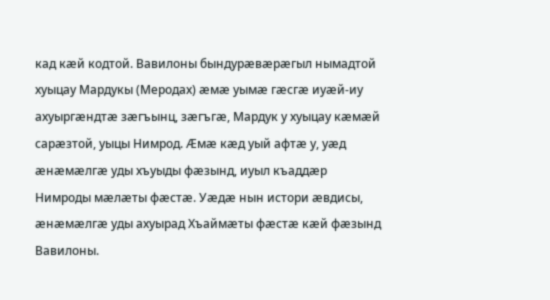кад кӕй кодтой. Вавилоны бындурӕвӕрӕгыл нымадтой хуыцау Мардукы (Меродах) ӕмӕ уымӕ гӕсгӕ иуӕй-иу ахуыргӕндтӕ зӕгъынц, зӕгъгӕ, Мардук у хуыцау кӕмӕй сарӕзтой, уыцы Нимрод. Ӕмӕ кӕд уый афтӕ у, уӕд ӕнӕмӕлгӕ уды хъуыды фӕзынд, иуыл къаддӕр Нимроды мӕлӕты фӕстӕ. Уӕдӕ нын истори ӕвдисы, ӕнӕмӕлгӕ уды ахуырад Хъаймӕты фӕстӕ кӕй фӕзынд Вавилоны.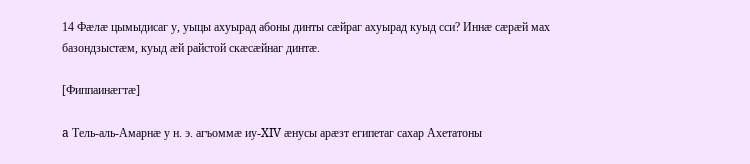14 Фӕлӕ цымыдисаг у, уыцы ахуырад абоны динты сӕйраг ахуырад куыд сси? Иннӕ сӕрӕй мах базондзыстӕм, куыд ӕй райстой скӕсӕйнаг динтӕ.

[Фиппаинӕгтӕ]

a Тель-аль-Амарнӕ у н. э. агъоммӕ иу-XIV ӕнусы арӕзт египетаг сахар Ахетатоны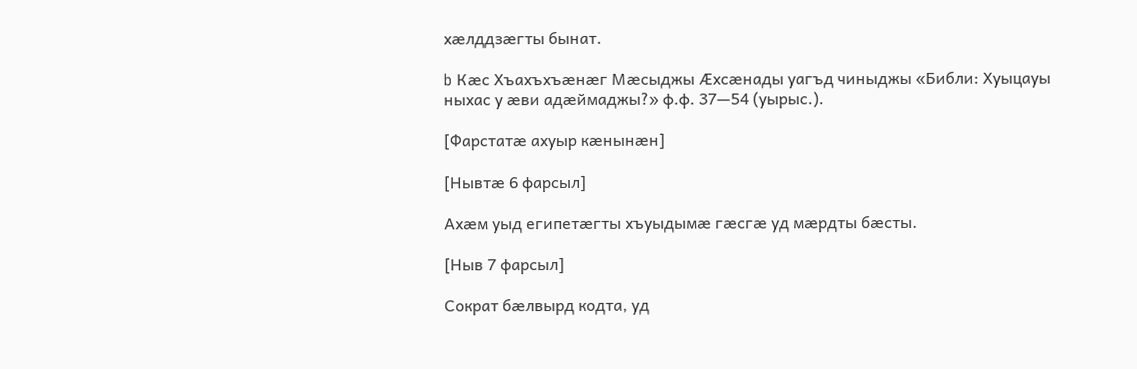хӕлддзӕгты бынат.

b Кӕс Хъахъхъӕнӕг Мӕсыджы Ӕхсӕнады уагъд чиныджы «Библи: Хуыцауы ныхас у ӕви адӕймаджы?» ф.ф. 37—54 (уырыс.).

[Фарстатӕ ахуыр кӕнынӕн]

[Нывтӕ 6 фарсыл]

Ахӕм уыд египетӕгты хъуыдымӕ гӕсгӕ уд мӕрдты бӕсты.

[Ныв 7 фарсыл]

Сократ бӕлвырд кодта, уд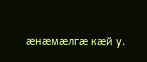ӕнӕмӕлгӕ кӕй у.